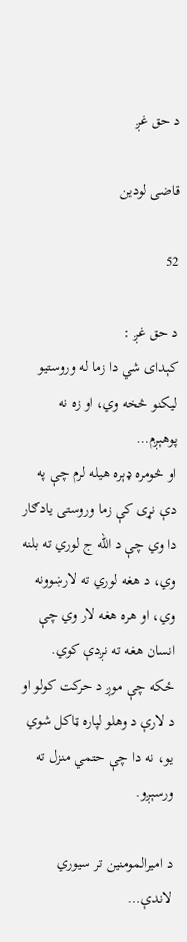د حق غږ

قاضی لودین

52

د حق غږ :
کېدای شي دا زما له وروستیو لیکنو څخه وي، او زه نه پوهېږم…
او څومره ډېره هیله لرم چې په دې نړی کې زما وروستی یادګار دا وي چې د الله ج لوري ته بلنه وي، د هغه لوري ته لارښوونه وي، او هره هغه لار وي چې انسان هغه ته نږدې کوي.
ځکه چې موږ د حرکت کولو او د لارې د وهلو لپاره ټاکل شوي یو، نه دا چې حتمي منزل ته ورسېږو.

د امیرالمومنین تر سیوري لاندې…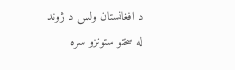د افغانستان ولس د ژوند له سختو ستونزو سره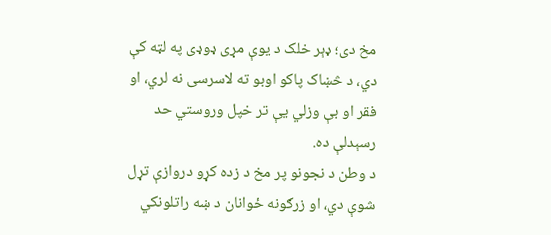مخ دی؛ ډېر خلک د یوې مړی ډوډی په لټه کې دي، د څښاک پاکو اوبو ته لاسرسی نه لري، او فقر او بې وزلي یې تر خپل وروستي حد رسېدلې ده.
د وطن د نجونو پر مخ د زده کړو دروازې تړل شوې دي، او زرګونه ځوانان د ښه راتلونکي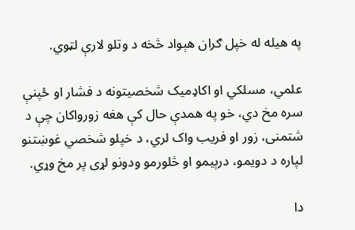په هیله له خپل ګران هېواد څخه د وتلو لارې لټوي.

علمي، مسلکي او اکاډمیک شخصیتونه د فشار او ځپنې سره مخ دي، خو په همدې حال کې هغه زورواکان چې د شتمنی، زور او فریب واک لري، د خپلو شخصي غوښتنو لپاره د دویمو، درېیمو او څلورمو ودونو لړی پر مخ وړي.

دا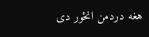هغه دردمن انځور دی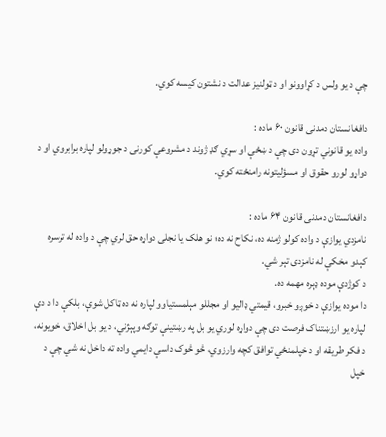چې د یو ولس د کړاوونو او د ټولنیز عدالت د نشتون کیسه کوي.

دافغانستان دمدنی قانون ۶۰ ماده :
واده یو قانوني تړون دی چې د ښځې او سړي ګډ ژوند د مشروعې کورنی د جوړولو لپاره برابروي او د دواړو لورو حقوق او مسؤلیتونه رامنځته کوي.

دافغانستان دمدنی قانون ۶۴ ماده :
نامزدي یوازې د واده کولو ژمنه ده، نکاح نه ده؛ نو هلک یا نجلی دواړه حق لري چې د واده له ترسره کېدو مخکې له نامزدی تېر شي.
د کوژدې موده ډېره مهمه ده.
دا موده یوازې د خوږو خبرو، قیمتي ډالیو او مجللو مېلمستیاوو لپاره نه ده ټاکل شوې، بلکې دا د دې لپاره یو ارزښتناک فرصت دی چې دواړه لوري یو بل په رښتینې توګه وپېژني، د یو بل اخلاق، خویونه، د فکر طریقه او د خپلمنځي توافق کچه وارزوي، څو څوک داسې دایمي واده ته داخل نه شي چې د خپل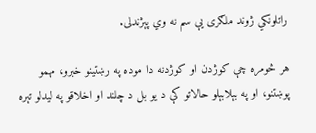راتلونکي ژوند ملګری یې سم نه وي پېژندلی.

هر څومره چې کوژدن او کوژدنه دا موده په رښتینو خبرو، مهمو پوښتنو، او په بېلابېلو حالاتو کې د یو بل د چلند او اخلاقو په لیدلو تېره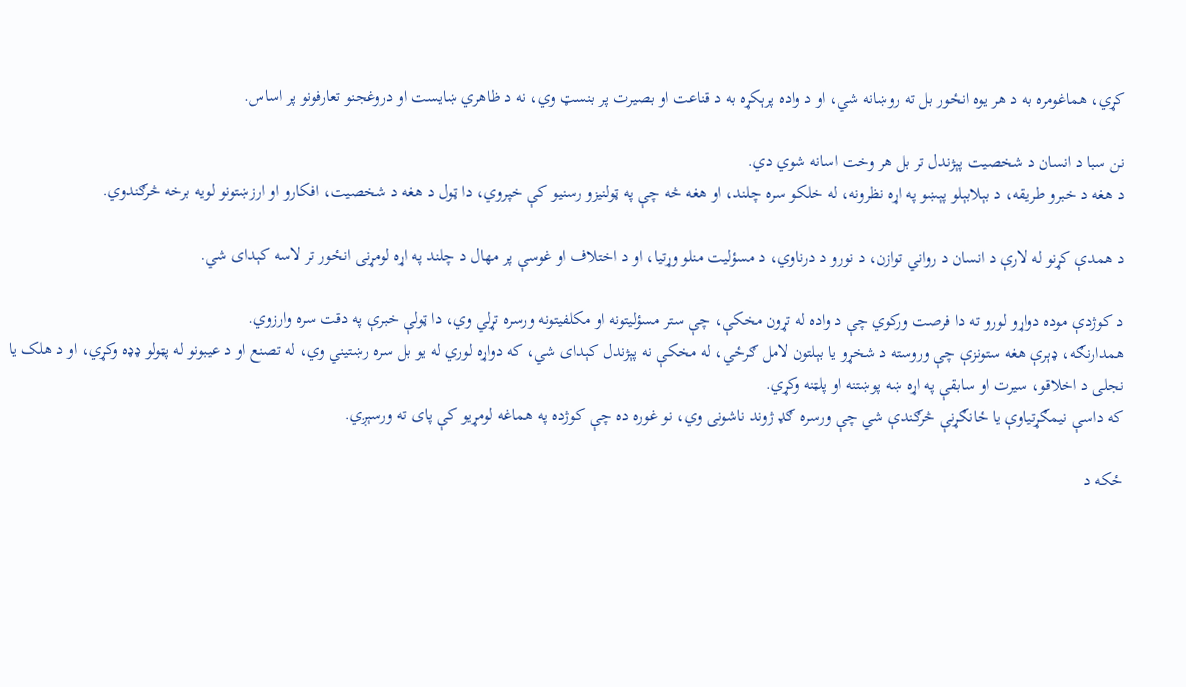کړي، هماغومره به د هر یوه انځور بل ته روښانه شي، او د واده پرېکړه به د قناعت او بصیرت پر بنسټ وي، نه د ظاهري ښایست او دروغجنو تعارفونو پر اساس.

نن سبا د انسان د شخصیت پېژندل تر بل هر وخت اسانه شوي دي.
د هغه د خبرو طریقه، د بېلابېلو پېښو په اړه نظرونه، له خلکو سره چلند، او هغه څه چې په ټولنیزو رسنیو کې خپروي، دا ټول د هغه د شخصیت، افکارو او ارزښتونو لویه برخه څرګندوي.

د همدې کړنو له لارې د انسان د رواني توازن، د نورو د درناوي، د مسؤلیت منلو وړتیا، او د اختلاف او غوسې پر مهال د چلند په اړه لومړنی انځور تر لاسه کېدای شي.

د کوژدې موده دواړو لورو ته دا فرصت ورکوي چې د واده له تړون مخکې، چې ستر مسؤلیتونه او مکلفیتونه ورسره تړلي وي، دا ټولې خبرې په دقت سره وارزوي.
همدارنګه، ډېرې هغه ستونزې چې وروسته د شخړو یا بېلتون لامل ګرځي، له مخکې نه پېژندل کېدای شي، که دواړه لوري له یو بل سره رښتیني وي، له تصنع او د عیبونو له پټولو ډډه وکړي، او د هلک یا نجلی د اخلاقو، سیرت او سابقې په اړه ښه پوښتنه او پلټنه وکړي.
که داسې نیمګړتیاوې یا ځانګړنې څرګندې شي چې ورسره ګډ ژوند ناشونی وي، نو غوره ده چې کوژده په هماغه لومړیو کې پای ته ورسېږي.

ځکه د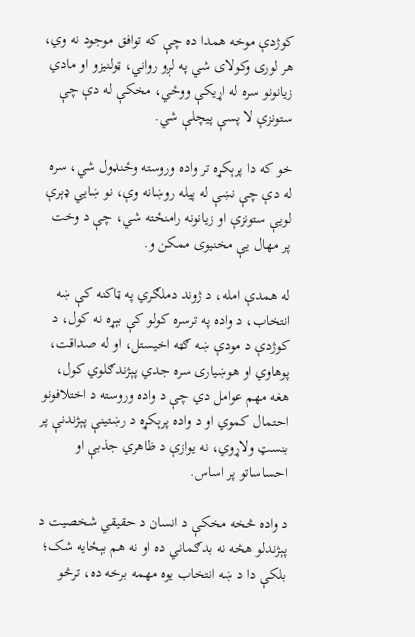کوژدې موخه همدا ده چې که توافق موجود نه وي، هر لوری وکولای شي په لږو رواني، ټولنیزو او مادي زیانونو سره له اړیکې ووځي، مخکې له دې چې ستونزې لا پسې پیچلې شي.

خو که دا پرېکړه تر واده وروسته وځنډول شي، سره له دې چې نښې له پیله روښانه وې، نو ښايي ډېرې لویې ستونزې او زیانونه رامنځته شي، چې د وخت پر مهال یې مخنیوی ممکن و.

له همدې امله، د ژوند دملګري په ټاکنه کې ښه انتخاب، د واده په ترسره کولو کې بېړه نه کول، د کوژدې د مودې ښه ګټه اخیستل، او له صداقت، پوهاوي او هوښیاری سره جدي پېژندګلوي کول، هغه مهم عوامل دي چې د واده وروسته د اختلافونو احتمال کموي او د واده پرېکړه د رښتینې پېژندنې پر بنسټ ولاړوي، نه یوازې د ظاهري جذبې او احساساتو پر اساس.

د واده څخه مخکې د انسان د حقیقي شخصیت د پېژندلو هڅه نه بدګماني ده او نه هم بېځایه شک؛ بلکې دا د ښه انتخاب یوه مهمه برخه ده، ترڅو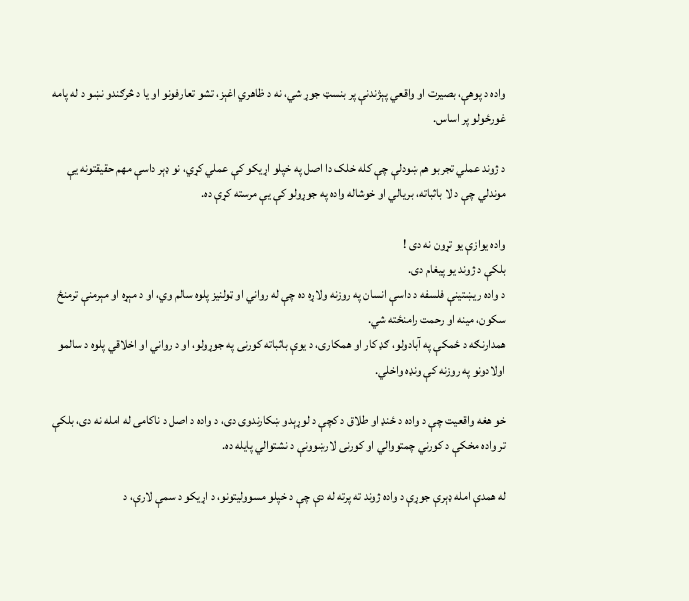واده د پوهې، بصیرت او واقعي پېژندنې پر بنسټ جوړ شي، نه د ظاهري اغېز، تشو تعارفونو او یا د څرګندو نښو د له پامه غورځولو پر اساس.

د ژوند عملي تجربو هم ښودلې چې کله خلک دا اصل په خپلو اړیکو کې عملي کړي، نو ډېر داسې مهم حقیقتونه یې موندلي چې د لا باثباته، بریالي او خوشاله واده په جوړولو کې یې مرسته کړې ده.

واده یوازې یو تړون نه دی !
بلکې د ژوند یو پیغام دی.
د واده ریښتینې فلسفه د داسې انسان په روزنه ولاړه ده چې له رواني او ټولنیز پلوه سالم وي، او د مېړه او مېرمنې ترمنځ سکون، مینه او رحمت رامنځته شي.
همدارنګه د ځمکې په آبادولو، ګډ کار او همکاری، د یوې باثباته کورنی په جوړولو، او د رواني او اخلاقي پلوه د سالمو اولادونو په روزنه کې ونډه واخلي.

خو هغه واقعیت چې د واده د ځنډ او طلاق د کچې د لوړېدو ښکارندوی دی، د واده د اصل د ناکامی له امله نه دی، بلکې تر واده مخکې د کورني چمتووالي او کورنی لارښوونې د نشتوالي پایله ده.

له همدې امله ډېرې جوړې د واده ژوند ته پرته له دې چې د خپلو مسوولیتونو، د اړیکو د سمې لارې، د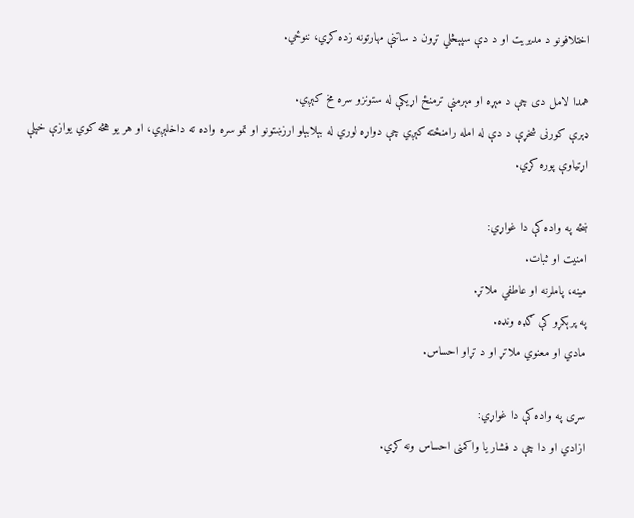اختلافونو د مدیریت او د دې سپېڅلي تړون د ساتنې مهارتونه زده کړي، ننوځي.

همدا لامل دی چې د مېړه او مېرمنې ترمنځ اړیکې له ستونزو سره مخ کېږي.
ډېرې کورنی شخړې د دې له امله رامنځته کېږي چې دواړه لوري له بېلابېلو ارزښتونو او تمو سره واده ته داخلېږي، او هر یو هڅه کوي یوازې خپلې اړتیاوې پوره کړي.

ښځه په واده کې دا غواړي:
امنیت او ثبات.
مینه، پاملرنه او عاطفي ملاتړ.
په پرېکړو کې ګډه ونډه.
مادي او معنوي ملاتړ او د تړاو احساس.

سړی په واده کې دا غواړي:
ازادي او دا چې د فشار یا واکمنی احساس ونه کړي.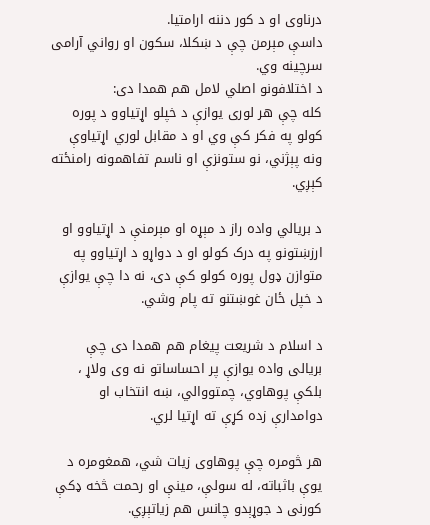درناوی او د کور دننه ارامتیا.
داسې مېرمن چې د ښکلا، سکون او رواني آرامی سرچینه وي.
د اختلافونو اصلي لامل هم همدا دی:
کله چې هر لوری یوازې د خپلو اړتیاوو د پوره کولو په فکر کې وي او د مقابل لوري اړتیاوې ونه پېژني، نو ستونزې او ناسم تفاهمونه رامنځته کېږي.

د بریالي واده راز د مېړه او مېرمنې د اړتیاوو او ارزښتونو په درک کولو او د دواړو د اړتیاوو په متوازن ډول پوره کولو کې دی، نه دا چې یوازې د خپل ځان غوښتنو ته پام وشي.

د اسلام د شریعت پیغام هم همدا دی چې بریالی واده یوازې پر احساساتو نه وی ولاړ ، بلکې پوهاوي، چمتووالي، ښه انتخاب او دوامدارې زده کړې ته اړتیا لري.

هر څومره چې پوهاوی زیات شي، همغومره د یوې باثباته، له سولې، مینې او رحمت څخه ډکې کورنی د جوړېدو چانس هم زیاتېږي.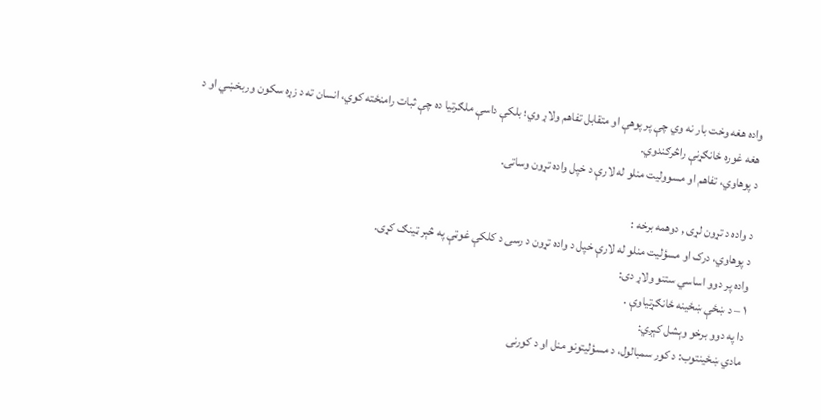واده هغه وخت بار نه وي چې پر پوهې او متقابل تفاهم ولاړ وي؛ بلکې داسې ملګرتیا ده چې ثبات رامنځته کوي، انسان ته د زړه سکون وربخښي او د هغه غوره ځانګړنې راڅرګندوي.
د پوهاوي، تفاهم او مسوولیت منلو له لارې د خپل واده تړون وساتی.

د واده د تړون لړی , دوهمه برخه :
د پوهاوي، درک او مسؤلیت منلو له لارې خپل د واده تړون د رسی د کلکې غوټې په څېر ټینګ کړی.
واده پر دوو اساسي ستنو ولاړ دی:
۱ – د ښځې ښځینه ځانګړتیاوې .
دا په دوو برخو وېشل کېږي:
مادي ښځینتوب: د کور سمبالول، د مسؤلیتونو منل او د کورنی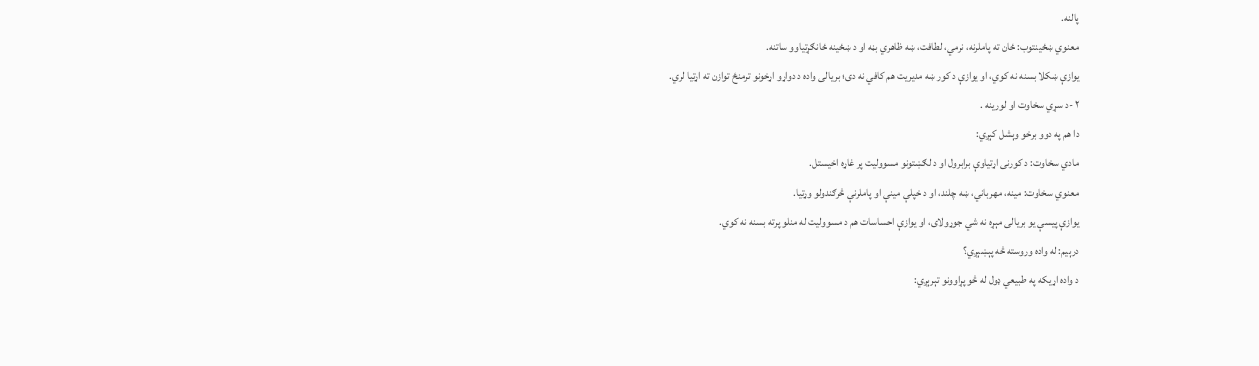پالنه.
معنوي ښځینتوب: ځان ته پاملرنه، نرمي، لطافت، ښه ظاهري بڼه او د ښځینه ځانګړتیاوو ساتنه.
یوازې ښکلا بسنه نه کوي، او یوازې د کور ښه مدیریت هم کافي نه دی؛ بریالی واده د دواړو اړخونو ترمنځ توازن ته اړتیا لري.
۲ -د سړي سخاوت او لورینه .
دا هم په دوو برخو وېشل کېږي:
مادي سخاوت: د کورنی اړتیاوې برابرول او د لګښتونو مسوولیت پر غاړه اخیستل.
معنوي سخاوت: مینه، مهرباني، ښه چلند، او د خپلې مینې او پاملرنې څرګندولو وړتیا.
یوازې پیسې یو بریالی مېړه نه شي جوړولای، او یوازې احساسات هم د مسوولیت له منلو پرته بسنه نه کوي.
درېیم: له واده وروسته څه پېښېږي؟
د واده اړیکه په طبیعي ډول له څو پړاوونو تېرېږي: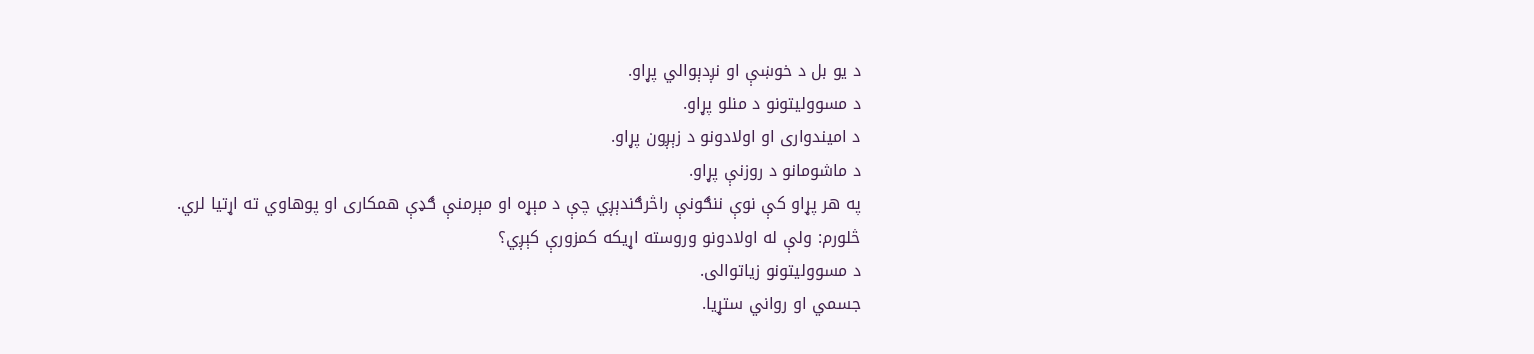د یو بل د خوښې او نږدېوالي پړاو.
د مسوولیتونو د منلو پړاو.
د امیندواری او اولادونو د زېږون پړاو.
د ماشومانو د روزنې پړاو.
په هر پړاو کې نوې ننګونې راڅرګندېږي چې د مېړه او مېرمنې ګډې همکاری او پوهاوي ته اړتیا لري.
څلورم: ولې له اولادونو وروسته اړیکه کمزورې کېږي؟
د مسوولیتونو زیاتوالی.
جسمي او رواني ستړیا.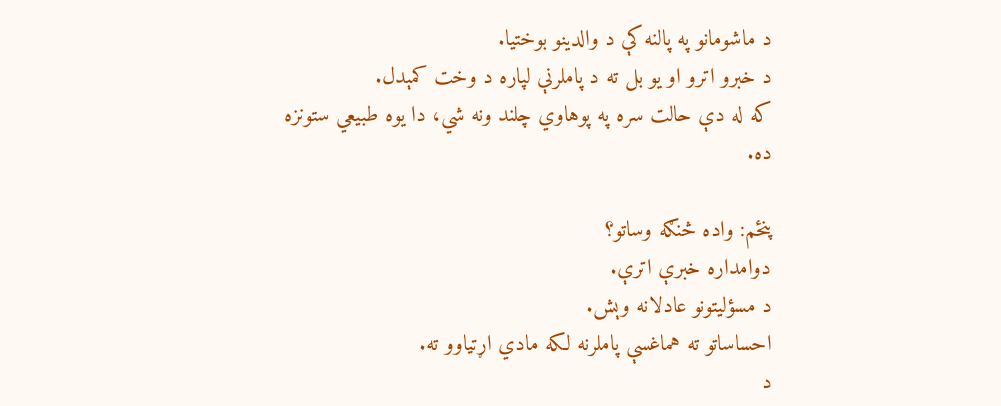د ماشومانو په پالنه کې د والدینو بوختیا.
د خبرو اترو او یو بل ته د پاملرنې لپاره د وخت کمېدل.
که له دې حالت سره په پوهاوي چلند ونه شي، دا یوه طبیعي ستونزه ده.

پنځم: واده څنګه وساتو؟
دوامداره خبرې اترې.
د مسؤلیتونو عادلانه وېش.
احساساتو ته هماغسې پاملرنه لکه مادي اړتیاوو ته.
د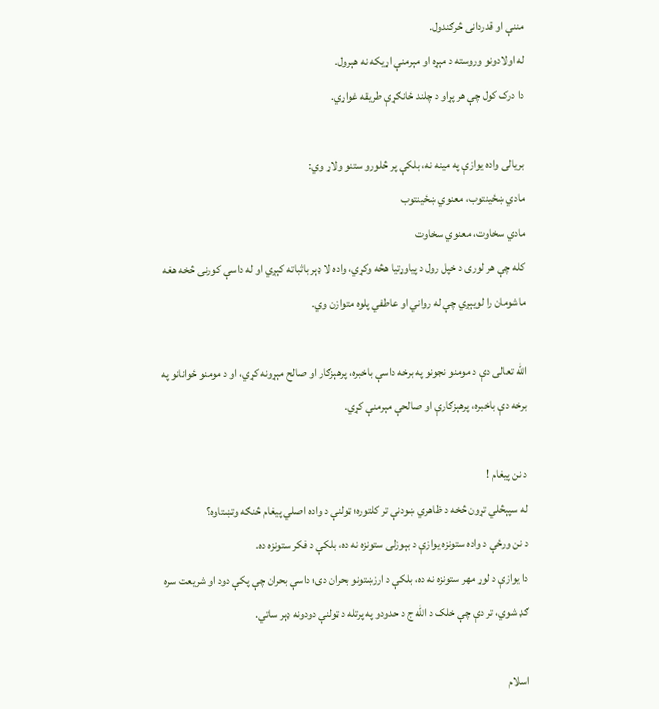مننې او قدردانی څرګندول.
له اولادونو وروسته د مېړه او مېرمنې اړیکه نه هېرول.
دا درک کول چې هر پړاو د چلند ځانګړې طریقه غواړي.

بریالی واده یوازې په مینه نه، بلکې پر څلورو ستنو ولاړ وي:
مادي ښځینتوب، معنوي ښځینتوب
مادي سخاوت، معنوي سخاوت
کله چې هر لوری د خپل رول د پیاوړتیا هڅه وکړي، واده لا ډېر باثباته کېږي او له داسې کورنی څخه هغه ماشومان را لویېږي چې له رواني او عاطفي پلوه متوازن وي.

الله تعالی دې د مومنو نجونو په برخه داسې باخبره، پرهېزګار او صالح مېړونه کړي، او د مومنو ځوانانو په برخه دې باخبره، پرهېزګارې او صالحې مېرمنې کړي.

د نن پیغام !
له سپېڅلي تړون څخه د ظاهري ښودنې تر کلتوره؛ ټولنې د واده اصلي پیغام څنګه وتښتاوه؟
د نن ورځې د واده ستونزه یوازې د بېوزلی ستونزه نه ده، بلکې د فکر ستونزه ده.
دا یوازې د لوړ مهر ستونزه نه ده، بلکې د ارزښتونو بحران دی؛ داسې بحران چې پکې دود او شریعت سره ګډ شوي، تر دې چې خلک د الله ج د حدودو په پرتله د ټولنې دودونه ډېر ساتي.

اسلام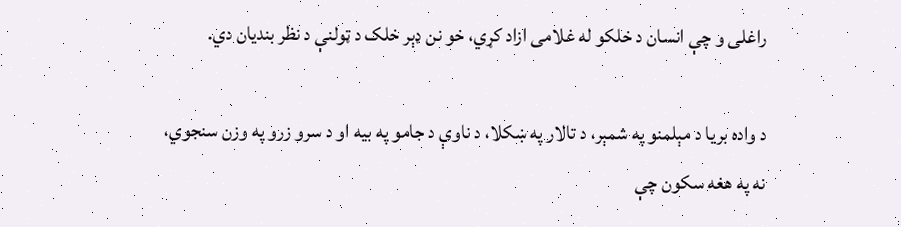راغلی و چې انسان د خلکو له غلامی ازاد کړي، خو نن ډېر خلک د ټولنې د نظر بندیان دي.

د واده بریا د مېلمنو په شمېر، د تالار په ښکلا، د ناوې د جامو په بیه او د سرو زرو په وزن سنجوي، نه په هغه سکون چې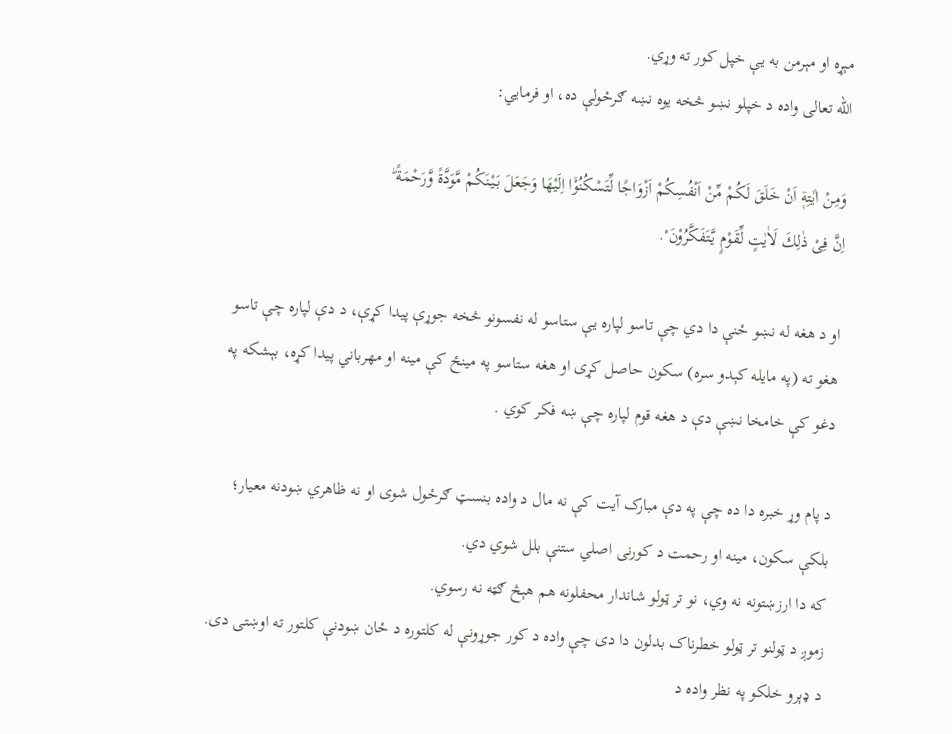مېړه او مېرمن به یې خپل کور ته وړي.
الله تعالی واده د خپلو نښو څخه یوه نښه ګرځولې ده، او فرمایي:

وَمِنْ اٰیٰتِهٖۤ اَنْ خَلَقَ لَكُمْ مِّنْ اَنْفُسِكُمْ اَزْوَاجًا لِّتَسْكُنُوْۤا اِلَیْهَا وَجَعَلَ بَیْنَكُمْ مَّوَدَّةً وَّرَحْمَةً ؕ
اِنَّ فِیْ ذٰلِكَ لَاٰیٰتٍ لِّقَوْمٍ یَّتَفَكَّرُوْنَ ۟.

او د هغه له نښو ځنې دا دي چې تاسو لپاره يې ستاسو له نفسونو څخه جوړې پيدا كړې، د دې لپاره چې تاسو هغو ته (په مايله كېدو سره) سكون حاصل كړی او هغه ستاسو په مینځ كې مینه او مهرباني پیدا كړه، بېشكه په دغو كې خامخا نښې دې د هغه قوم لپاره چې ښه فكر كوي .

د پام وړ خبره دا ده چې په دې مبارک آیت کې نه مال د واده بنسټ ګرځول شوی او نه ظاهري ښودنه معیار؛ بلکې سکون، مینه او رحمت د کورنی اصلي ستنې بلل شوي دي.
که دا ارزښتونه نه وي، نو تر ټولو شاندار محفلونه هم هېڅ ګټه نه رسوي.
زموږ د ټولنو تر ټولو خطرناک بدلون دا دی چې واده د کور جوړونې له کلتوره د ځان ښودنې کلتور ته اوښتی دی.
د ډېرو خلکو په نظر واده د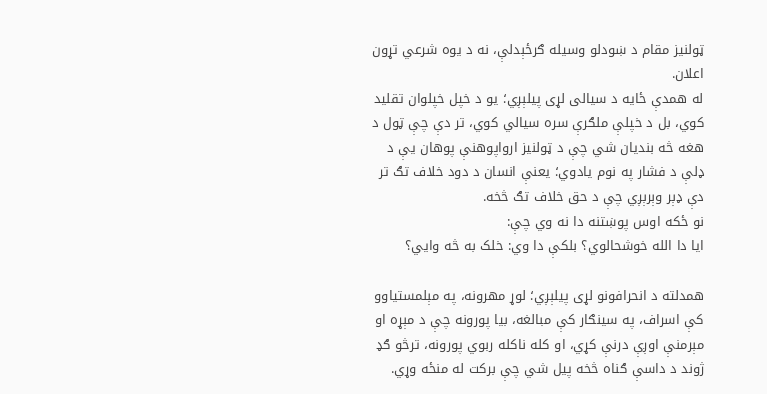ټولنیز مقام د ښودلو وسیله ګرځېدلې، نه د یوه شرعي تړون اعلان.
له همدې ځایه د سیالی لړی پیلېږي؛ یو د خپل خپلوان تقلید کوي، بل د خپلې ملګرې سره سیالي کوي، تر دې چې ټول د هغه څه بندیان شي چې د ټولنیز ارواپوهنې پوهان یې د ډلې د فشار په نوم یادوي؛ یعنې انسان د دود خلاف تګ تر دې ډېر وېرېږي چې د حق خلاف تګ څخه.
نو ځکه اوس پوښتنه دا نه وي چې:
ایا دا الله خوشحالوي؟ بلکې دا وي: خلک به څه وایي؟

همدلته د انحرافونو لړی پیلېږي؛ لوړ مهرونه، په مېلمستیاوو کې اسراف، په سینګار کې مبالغه، بیا پورونه چې د مېړه او مېرمنې اوږې درنې کړي، او کله ناکله ربوي پورونه، ترڅو ګډ ژوند د داسې ګناه څخه پیل شي چې برکت له منځه وړي.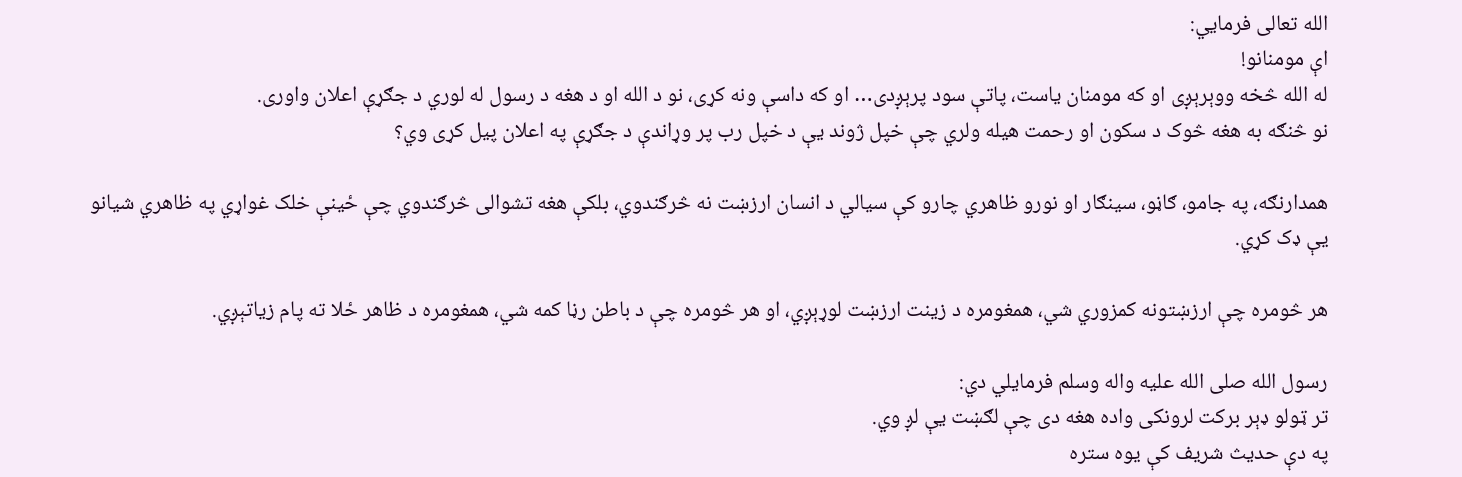الله تعالی فرمایي:
اې مومنانو!
له الله څخه ووېرېږی او که مومنان یاست، پاتې سود پرېږدی… او که داسې ونه کړی، نو د الله او د هغه د رسول له لوري د جګړې اعلان واوری.
نو څنګه به هغه څوک د سکون او رحمت هیله ولري چې خپل ژوند یې د خپل رب پر وړاندې د جګړې په اعلان پیل کړی وي؟

همدارنګه، په جامو، ګاڼو، سینګار او نورو ظاهري چارو کې سیالي د انسان ارزښت نه څرګندوي، بلکې هغه تشوالی څرګندوي چې ځینې خلک غواړي په ظاهري شیانو یې ډک کړي.

هر څومره چې ارزښتونه کمزوري شي، همغومره د زینت ارزښت لوړېږي، او هر څومره چې د باطن رڼا کمه شي، همغومره د ظاهر ځلا ته پام زیاتېږي.

رسول الله صلی الله علیه واله وسلم فرمایلي دي:
تر ټولو ډېر برکت لرونکی واده هغه دی چې لګښت یې لږ وي.
په دې حدیث شریف کې یوه ستره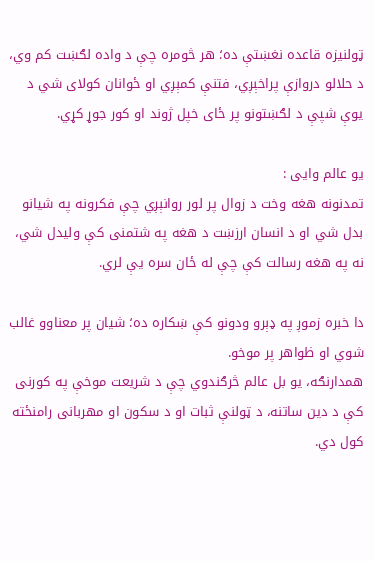ټولنیزه قاعده نغښتې ده؛ هر څومره چې د واده لګښت کم وي، د حلالو دروازې پراخېږي، فتنې کمېږي او ځوانان کولای شي د یوې شپې د لګښتونو پر ځای خپل ژوند او کور جوړ کړي.

یو عالم وایی :
تمدنونه هغه وخت د زوال پر لور روانېږي چې فکرونه په شیانو بدل شي او د انسان ارزښت د هغه په شتمنی کې ولیدل شي، نه په هغه رسالت کې چې له ځان سره یې لري.

دا خبره زموږ په ډېرو ودونو کې ښکاره ده؛ شیان پر معناوو غالب شوي او ظواهر پر موخو.
همدارنګه، یو بل عالم څرګندوي چې د شریعت موخې په کورنی کې د دین ساتنه، د ټولنې ثبات او د سکون او مهربانی رامنځته کول دي.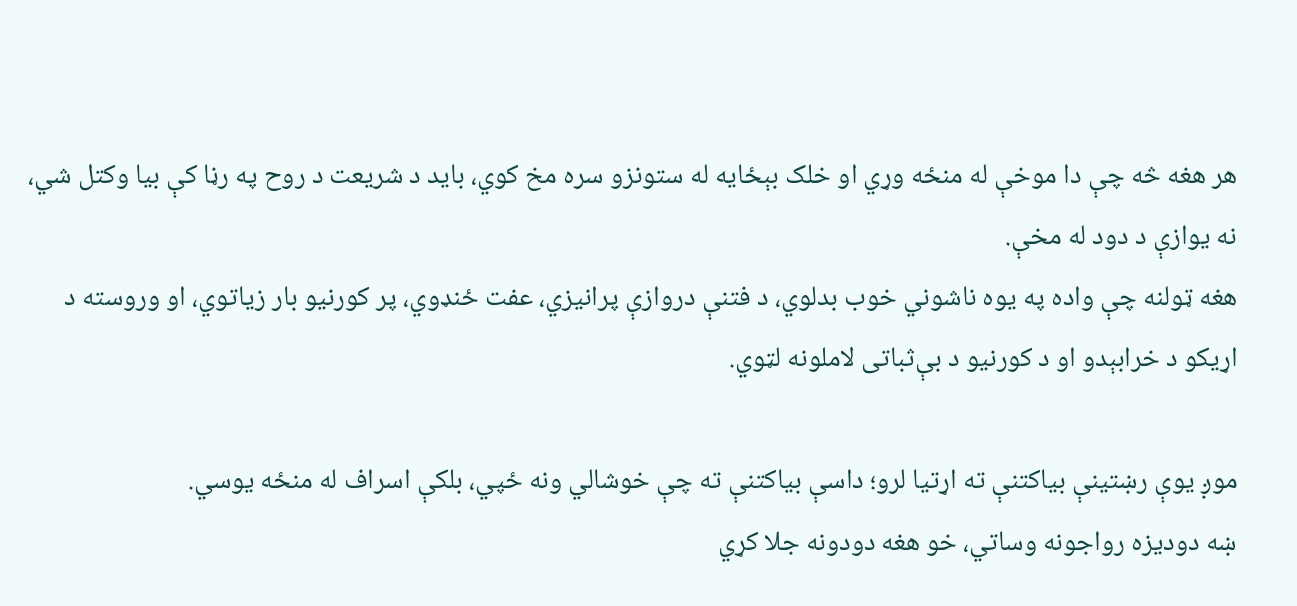هر هغه څه چې دا موخې له منځه وړي او خلک بېځایه له ستونزو سره مخ کوي، باید د شریعت د روح په رڼا کې بیا وکتل شي، نه یوازې د دود له مخې.
هغه ټولنه چې واده په یوه ناشوني خوب بدلوي، د فتنې دروازې پرانیزي، عفت ځنډوي، پر کورنیو بار زیاتوي، او وروسته د اړیکو د خرابېدو او د کورنیو د بې‌ثباتی لاملونه لټوي.

موږ یوې رښتینې بیاکتنې ته اړتیا لرو؛ داسې بیاکتنې ته چې خوشالي ونه ځپي، بلکې اسراف له منځه یوسي.
ښه دودیزه رواجونه وساتي، خو هغه دودونه جلا کړي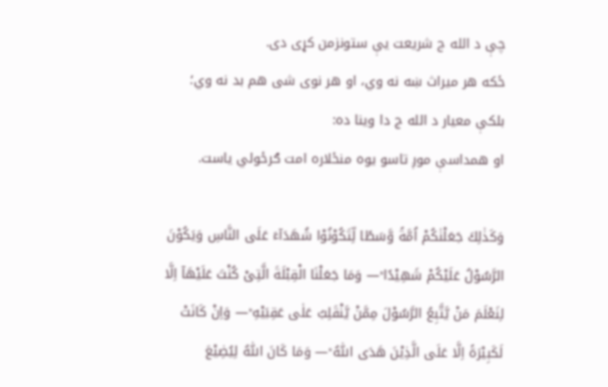چې د الله ج شریعت یې ستونزمن کړی دی.
ځکه هر میراث ښه نه وي، او هر نوی شی هم بد نه وي؛ بلکې معیار د الله ج دا وینا ده:
او همداسې موږ تاسو یوه منځلاره امت ګرځولي یاست.

وَكَذٰلِكَ جَعَلْنٰكُمْ اُمَّةً وَّسَطًا لِّتَكُوْنُوْا شُهَدَآءَ عَلَی النَّاسِ وَیَكُوْنَ الرَّسُوْلُ عَلَیْكُمْ شَهِیْدًا ؕ— وَمَا جَعَلْنَا الْقِبْلَةَ الَّتِیْ كُنْتَ عَلَیْهَاۤ اِلَّا لِنَعْلَمَ مَنْ یَّتَّبِعُ الرَّسُوْلَ مِمَّنْ یَّنْقَلِبُ عَلٰی عَقِبَیْهِ ؕ— وَاِنْ كَانَتْ لَكَبِیْرَةً اِلَّا عَلَی الَّذِیْنَ هَدَی اللّٰهُ ؕ— وَمَا كَانَ اللّٰهُ لِیُضِیْعَ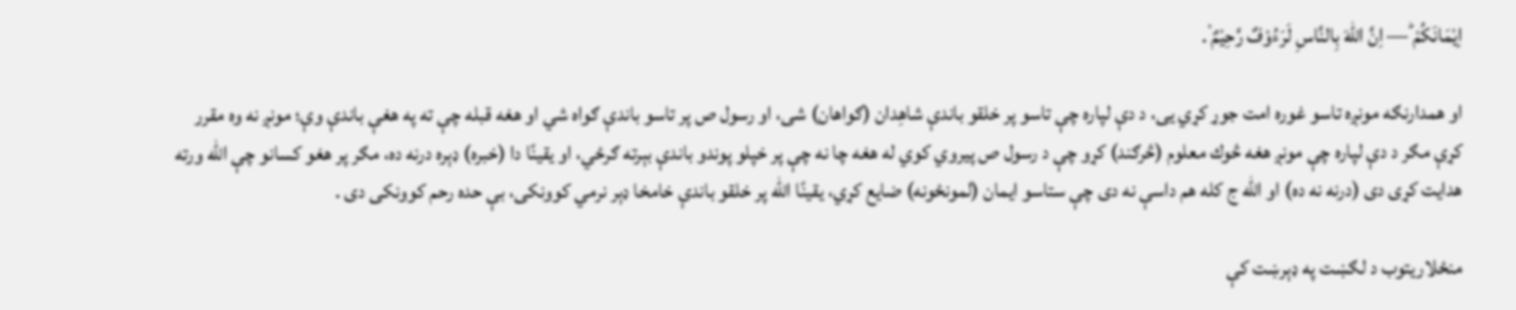اِیْمَانَكُمْ ؕ— اِنَّ اللّٰهَ بِالنَّاسِ لَرَءُوْفٌ رَّحِیْمٌ ۟.

او همدارنګه مونږه تاسو غوره امت جوړ كړي یی، د دې لپاره چې تاسو پر خلقو باندې شاهِدان (ګواهان) شی، او رسول ص پر تاسو باندې ګواه شي او هغه قبله چې ته په هغې باندې وې؛ مونږ نه وه مقرر كړې مګر د دې لپاره چې مونږ هغه څوك معلوم (څرګند) كړو چې د رسول ص پیروي كوي له هغه چا نه چې پر خپلو پوندو باندې بېرته ګرځي، او یقینًا دا (خبره) ډېره درنه ده، مګر پر هغو كسانو چې الله ورته هدایت كړى دى (درنه نه ده) او الله ج كله هم داسې نه دى چې ستاسو ایمان (لمونځونه) ضايع كړي، یقینًا الله پر خلقو باندې خامخا ډېر نرمي كوونكى، بې حده رحم كوونكى دى .

منځلاريتوب د لګښت په ډېرښت کې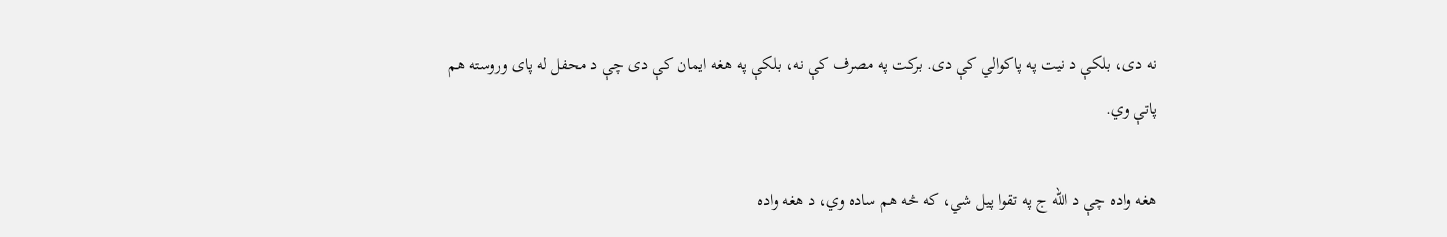نه دی، بلکې د نیت په پاکوالي کې دی. برکت په مصرف کې نه، بلکې په هغه ایمان کې دی چې د محفل له پای وروسته هم پاتې وي.

هغه واده چې د الله ج په تقوا پیل شي، که څه هم ساده وي، د هغه واده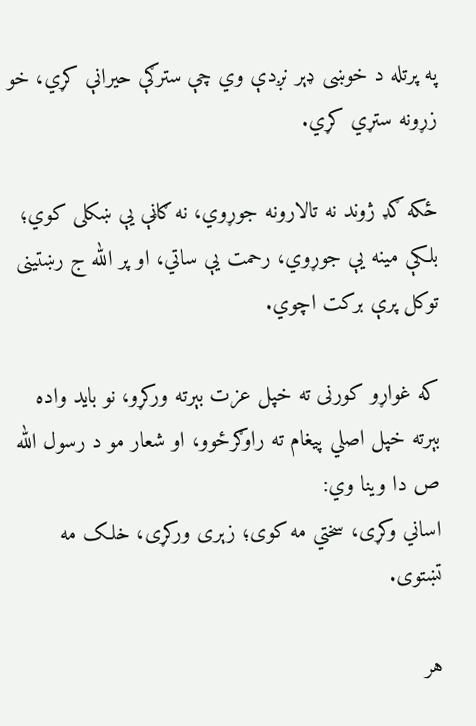په پرتله د خوښی ډېر نږدې وي چې سترګې حیرانې کړي، خو زړونه ستړي کړي.

ځکه ګډ ژوند نه تالارونه جوړوي، نه ګاڼې یې ښکلی کوي؛ بلکې مینه یې جوړوي، رحمت یې ساتي، او پر الله ج رښتینی توکل پرې برکت اچوي.

که غواړو کورنی ته خپل عزت بېرته ورکړو، نو باید واده بېرته خپل اصلي پیغام ته راوګرځوو، او شعار مو د رسول الله ص دا وینا وي:
اساني وکړی، سختي مه کوی؛ زېرى ورکړی، خلک مه تښتوی.

هر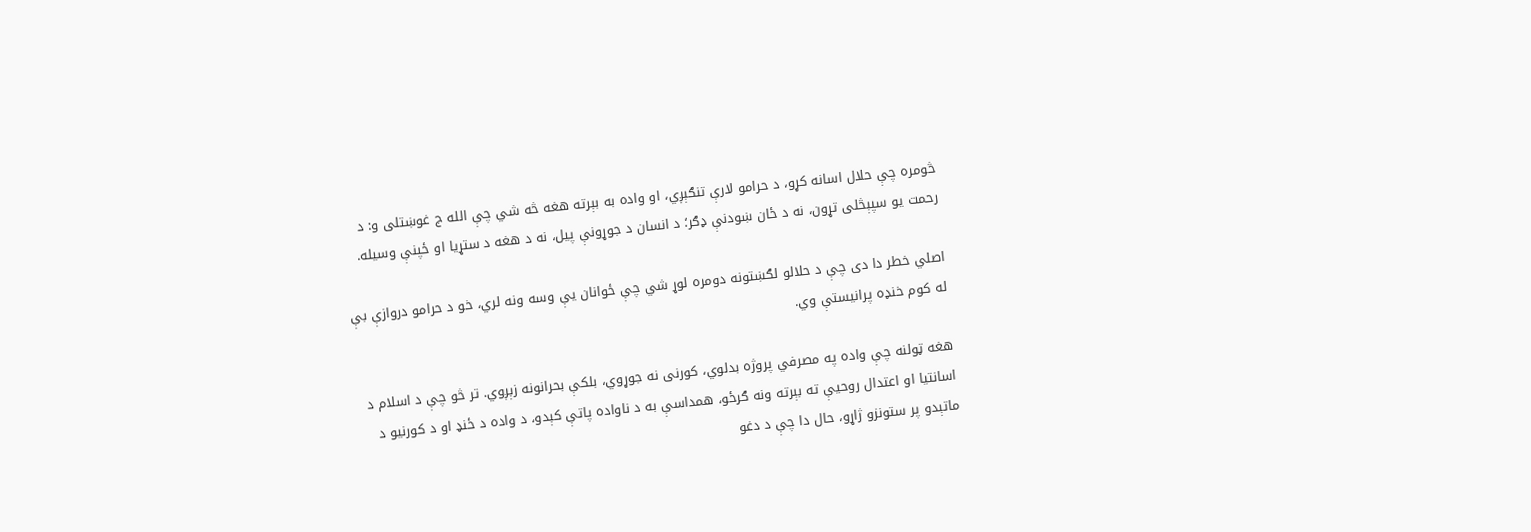څومره چې حلال اسانه کړو، د حرامو لارې تنګېږي، او واده به بېرته هغه څه شي چې الله ج غوښتلی و: د رحمت یو سپېڅلی تړون، نه د ځان ښودنې ډګر؛ د انسان د جوړونې پیل، نه د هغه د ستړیا او ځپنې وسیله.

اصلي خطر دا دی چې د حلالو لګښتونه دومره لوړ شي چې ځوانان یې وسه ونه لري، خو د حرامو دروازې بې له کوم خنډه پرانیستې وي.

هغه ټولنه چې واده په مصرفي پروژه بدلوي، کورنی نه جوړوي، بلکې بحرانونه زېږوي. تر څو چې د اسلام د اسانتیا او اعتدال روحیې ته بېرته ونه ګرځو، همداسې به د ناواده پاتې کېدو، د واده د ځنډ او د کورنیو د ماتېدو پر ستونزو ژاړو، حال دا چې د دغو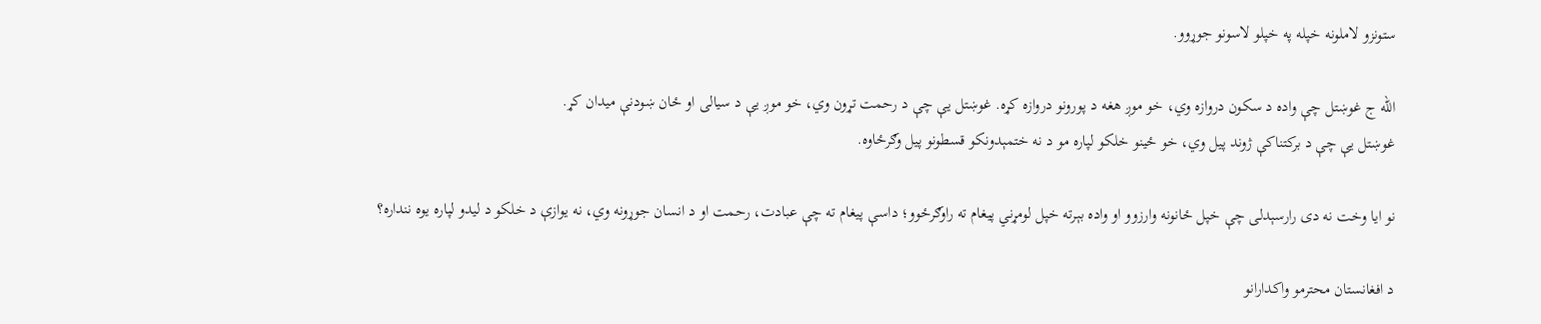ستونزو لاملونه خپله په خپلو لاسونو جوړوو.

الله ج غوښتل چې واده د سکون دروازه وي، خو موږ هغه د پورونو دروازه کړه. غوښتل یې چې د رحمت تړون وي، خو موږ یې د سیالی او ځان ښودنې میدان کړ.
غوښتل یې چې د برکتناکې ژوند پیل وي، خو ځینو خلکو لپاره مو د نه ختمېدونکو قسطونو پیل وګرځاوه.

نو ایا وخت نه دی رارسېدلی چې خپل ځانونه وارزوو او واده بېرته خپل لومړني پیغام ته راوګرځوو؛ داسې پیغام ته چې عبادت، رحمت او د انسان جوړونه وي، نه یوازې د خلکو د لیدو لپاره یوه ننداره؟

د افغانستان محترمو واکدارانو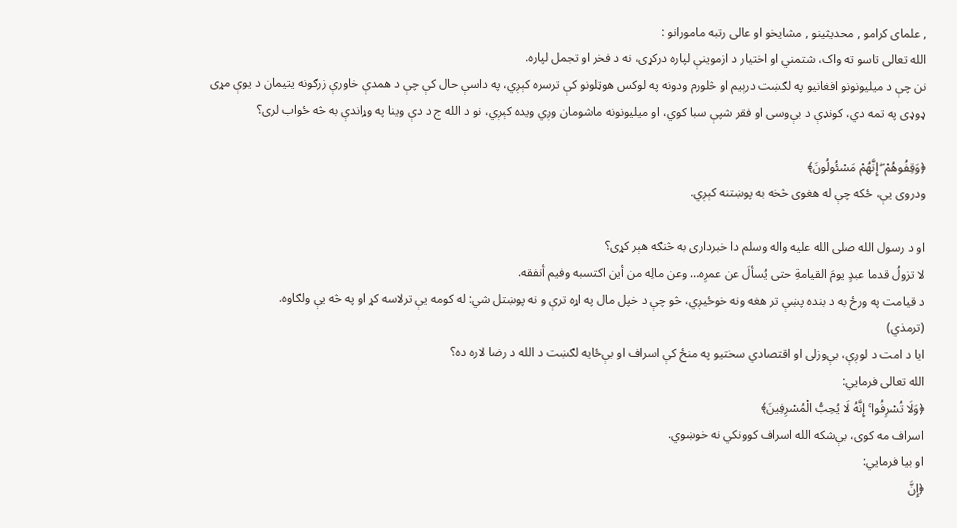, علمای کرامو , محدیثینو , مشایخو او عالی رتبه مامورانو :
الله تعالی تاسو ته واک، شتمني او اختیار د ازموینې لپاره درکړی، نه د فخر او تجمل لپاره.
نن چې د میلیونونو افغانیو په لګښت درېیم او څلورم ودونه په لوکس هوټلونو کې ترسره کېږي، په داسې حال کې چې د همدې خاورې زرګونه یتیمان د یوې مړی ډوډی په تمه دي، کونډې د بې‌وسی او فقر شپې سبا کوي، او میلیونونه ماشومان وږي ویده کېږي، نو د الله ج د دې وینا په وړاندې به څه ځواب لری؟

﴿وَقِفُوهُمْ ۖ إِنَّهُمْ مَسْئُولُونَ﴾
ودروی یې، ځکه چې له هغوی څخه به پوښتنه کېږي.

او د رسول الله صلی الله علیه واله وسلم دا خبرداری به څنګه هېر کړی؟
لا تزولُ قدما عبدٍ يومَ القيامةِ حتى يُسألَ عن عمرِه… وعن مالِه من أين اكتسبه وفيم أنفقه.
د قیامت په ورځ به د بنده پښې تر هغه ونه خوځيږي، څو چې د خپل مال په اړه ترې و نه پوښتل شي: له کومه یې ترلاسه کړ او په څه یې ولګاوه.
(ترمذي)
ایا د امت د لوږې، بې‌وزلی او اقتصادي سختیو په منځ کې اسراف او بې‌ځایه لګښت د الله د رضا لاره ده؟
الله تعالی فرمایي:
﴿وَلَا تُسْرِفُوا ۚ إِنَّهُ لَا يُحِبُّ الْمُسْرِفِينَ﴾
اسراف مه کوی، بې‌شکه الله اسراف کوونکي نه خوښوي.
او بیا فرمایي:
﴿إِنَّ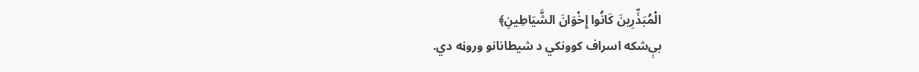الْمُبَذِّرِينَ كَانُوا إِخْوَانَ الشَّيَاطِينِ﴾
بې‌شکه اسراف کوونکي د شیطانانو وروڼه دي.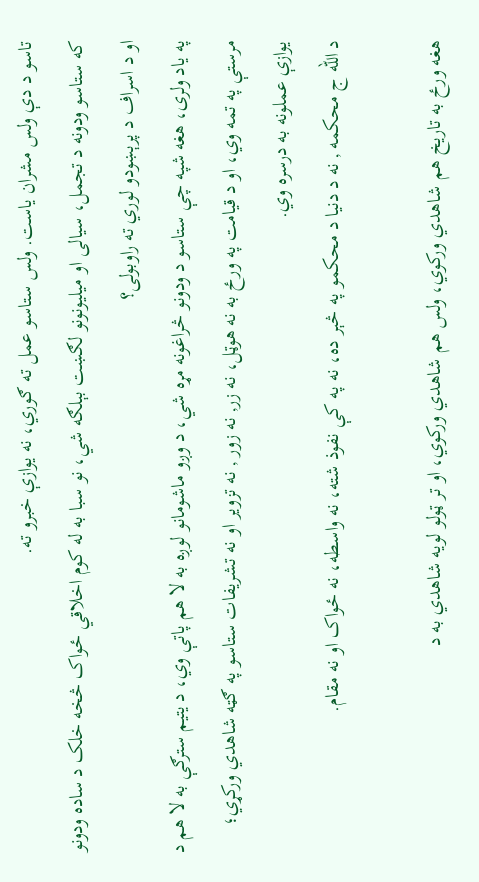تاسو د دې ولس مشران یاست. ولس ستاسو عمل ته ګوري، نه یوازې خبرو ته.
که ستاسو ودونه د تجمل، سیالی او میلیونونو لګښت بېلګه شي، نو سبا به له کوم اخلاقي ځواک څخه خلک د ساده ودونو او د اسراف د پرېښودو لوري ته راوبولی؟
په یاد ولری، هغه شپه چې ستاسو د ودونو څراغونه مړه شي، د وږو ماشومانو لوږه به لا هم پاتې وي، د یتیم سترګې به لا هم د مرستې په تمه وي، او د قیامت په ورځ به نه هوټل، نه زر, نه زور , نه تزویر او نه تشریفات ستاسو په ګټه شاهدي ورکړي؛ یوازې عملونه به درسره وي.
د الله ج محکمه , نه د دنیا د محکمو په څېر ده، نه په کې نفوذ شته، نه واسطه، نه ځواک او نه مقام.

هغه ورځ به تاریخ هم شاهدي ورکوي، ولس هم شاهدي ورکوي، او تر ټولو لویه شاهدي به د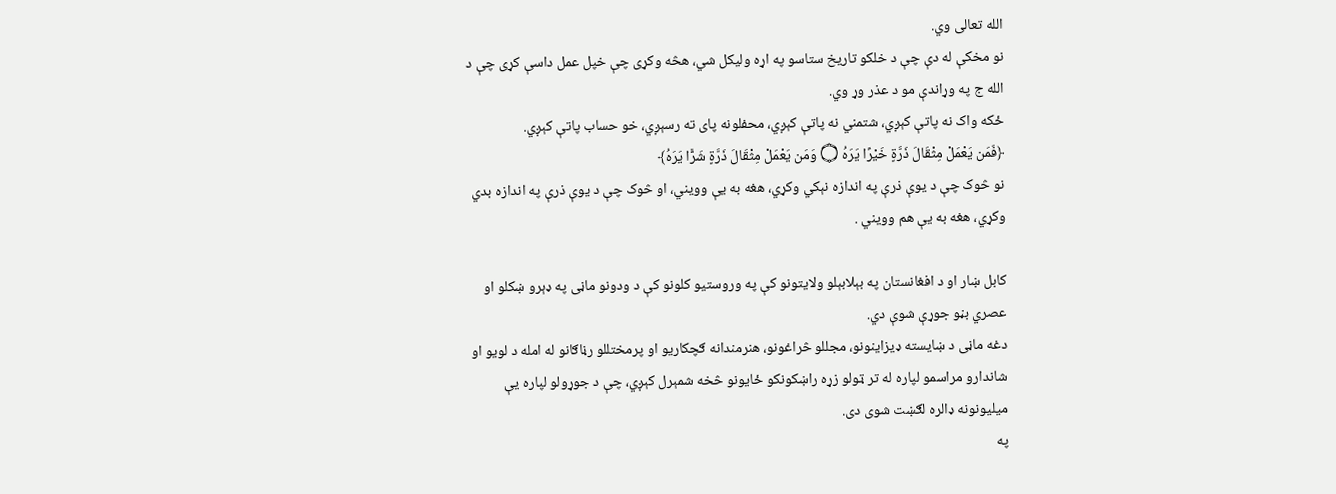الله تعالی وي.
نو مخکې له دې چې د خلکو تاریخ ستاسو په اړه ولیکل شي، هڅه وکړی چې خپل عمل داسې کړی چې د الله ج په وړاندې مو د عذر وړ وي.
ځکه واک نه پاتې کېږي، شتمني نه پاتې کېږي، محفلونه پای ته رسېږي، خو حساب پاتې کېږي.
﴿فَمَن يَعْمَلْ مِثْقَالَ ذَرَّةٍ خَيْرًا يَرَهُ ۝ وَمَن يَعْمَلْ مِثْقَالَ ذَرَّةٍ شَرًّا يَرَهُ﴾
نو څوک چې د یوې ذرې په اندازه نېکي وکړي، هغه به یې وویني، او څوک چې د یوې ذرې په اندازه بدي وکړي، هغه به یې هم وویني .

کابل ښار او د افغانستان په بېلابېلو ولايتونو کې په وروستيو کلونو کې د ودونو ماڼی په ډېرو ښکلو او عصري بڼو جوړې شوې دي.
دغه ماڼی د ښايسته ډيزاينونو، مجللو څراغونو، هنرمندانه ګچکاريو او پرمختللو رڼاګانو له امله د لويو او شاندارو مراسمو لپاره له تر ټولو زړه راښکونکو ځايونو څخه شمېرل کېږي، چې د جوړولو لپاره يې ميليونونه ډالره لګښت شوی دی.
په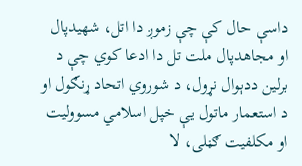داسې حال کې چې زموږ دا اتل، شهيدپال او مجاهدپال ملت تل دا ادعا کوي چې د برلين ددېوال نړول، د شوروي اتحاد ړنګول او د استعمار ماتول يې خپل اسلامي مسووليت او مکلفيت ګڼلی، لا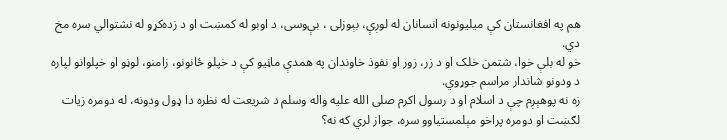هم په افغانستان کې ميليونونه انسانان له لوږې، بېوزلی ، بې‌وسی، د اوبو له کمښت او د زده‌کړو له نشتوالي سره مخ دي.
خو له بلې خوا، شتمن خلک او د زر، زور او نفوذ خاوندان په همدې ماڼيو کې د خپلو ځانونو، زامنو، لوڼو او خپلوانو لپاره د ودونو شاندار مراسم جوړوي.
زه نه پوهېږم چې د اسلام او د رسول اکرم صلی الله علیه واله وسلم د شريعت له نظره دا ډول ودونه، له دومره زيات لګښت او دومره پراخو مېلمستياوو سره، جواز لري که نه؟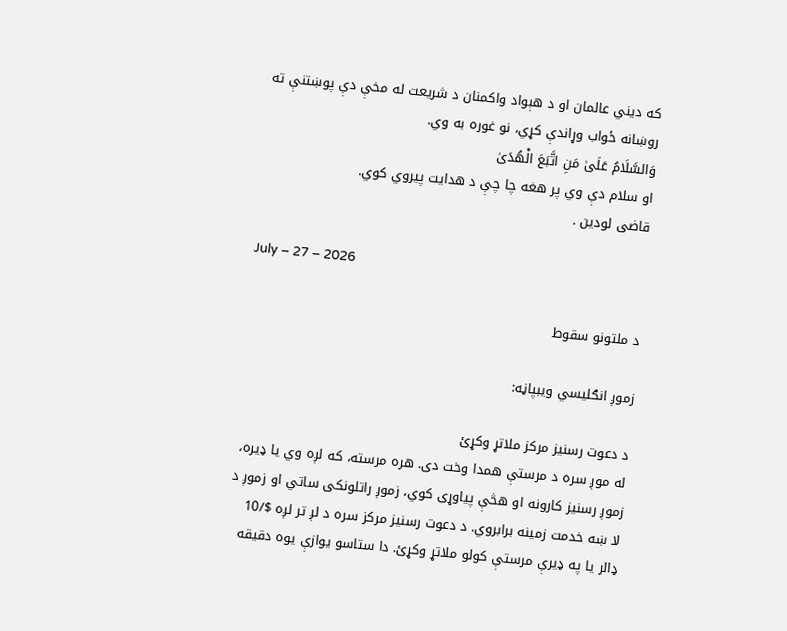که ديني عالمان او د هېواد واکمنان د شريعت له مخې دې پوښتنې ته روښانه ځواب وړاندې کړي، نو غوره به وي.
وَالسَّلَامُ عَلَىٰ مَنِ اتَّبَعَ الْهُدَىٰ
او سلام دې وي پر هغه چا چې د هدایت پیروي کوي.
قاضی لودین .

July – 27 – 2026

د ملتونو سقوط

زموږ انګلیسي ویبپاڼه:

د دعوت رسنیز مرکز ملاتړ وکړئ
له موږ سره د مرستې همدا وخت دی. هره مرسته، که لږه وي یا ډیره، زموږ رسنیز کارونه او هڅې پیاوړی کوي، زموږ راتلونکی ساتي او زموږ د لا ښه خدمت زمینه برابروي. د دعوت رسنیز مرکز سره د لږ تر لږه $/10 ډالر یا په ډیرې مرستې کولو ملاتړ وکړئ. دا ستاسو یوازې یوه دقیقه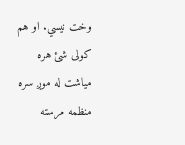وخت نیسي. او هم کولی شئ هره میاشت له موږ سره منظمه مرسته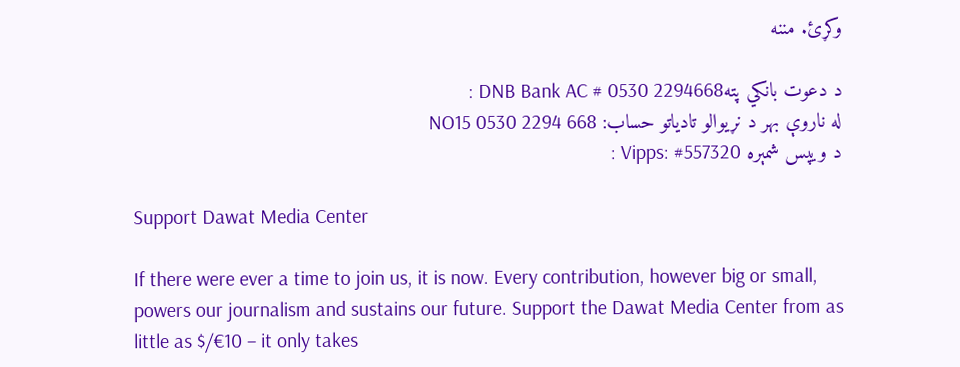وکړئ. مننه

د دعوت بانکي پتهDNB Bank AC # 0530 2294668 :
له ناروې بهر د نړیوالو تادیاتو حساب: NO15 0530 2294 668
د ویپس شمېره Vipps: #557320 :

Support Dawat Media Center

If there were ever a time to join us, it is now. Every contribution, however big or small, powers our journalism and sustains our future. Support the Dawat Media Center from as little as $/€10 – it only takes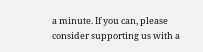a minute. If you can, please consider supporting us with a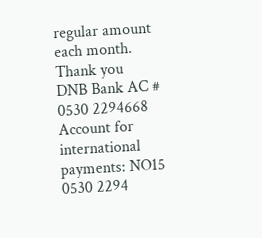regular amount each month. Thank you
DNB Bank AC # 0530 2294668
Account for international payments: NO15 0530 2294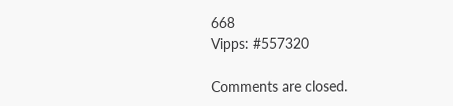668
Vipps: #557320

Comments are closed.